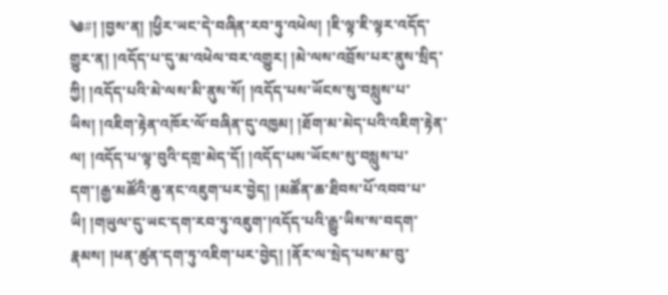༄#། །བྱས་ན། །ཕྱིར་ཡང་དེ་བཞིན་རབ་ཏུ་འཕེལ། །ཇི་ལྟ་ཇི་ལྟར་འདོད་གྱུར་ན། །འདོད་པ་དུ་མ་འཕེལ་བར་འགྱུར། །མེ་ལས་འབྲོས་པར་ནུས་སྲིད་ཀྱི། །འདོད་པའི་མེ་ལས་མི་ནུས་སོ། །འདོད་པས་ཡོངས་སུ་བསླུས་པ་ཡིས། །འཇིག་རྟེན་འཁོར་ལོ་བཞིན་དུ་འཁྱམ། །ཐོག་མ་མེད་པའི་འཇིག་རྟེན་ལ། །འདོད་པ་ལྟ་བུའི་དགྲ་མེད་དོ། །འདོད་པས་ཡོངས་སུ་བསླུས་པ་དག་།རྒྱ་མཚོའི་ཆུ་ནང་འཇུག་པར་བྱེད། །མཚོན་ཆ་ཐིབས་པོ་འབབ་པ་ཡི། །གཡུལ་དུ་ཡང་དག་རབ་ཏུ་འཇུག་།འདོད་པའི་རྒྱུ་ཡིས་ས་བདག་རྣམས། །ཕན་ཚུན་དག་ཏུ་འཇིག་པར་བྱེད། །ནོར་ལ་སྲེད་པས་མ་བུ་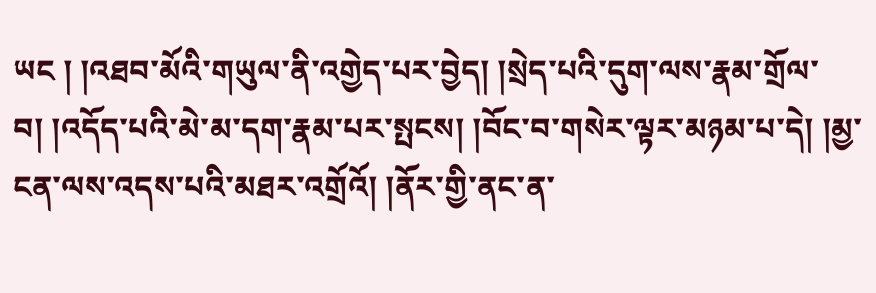ཡང ། །འཐབ་མོའི་གཡུལ་ནི་འགྱེད་པར་བྱེད། །སྲེད་པའི་དུག་ལས་རྣམ་གྲོལ་བ། །འདོད་པའི་མེ་མ་དག་རྣམ་པར་སྤངས། །བོང་བ་གསེར་ལྟར་མཉམ་པ་དེ། །མྱ་ངན་ལས་འདས་པའི་མཐར་འགྲོའོ། །ནོར་གྱི་ནང་ན་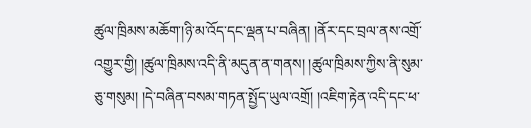ཚུལ་ཁྲིམས་མཆོག་།ཉི་མ་འོད་དང་ལྡན་པ་བཞིན། །ནོར་དང་བྲལ་ནས་འགྲོ་འགྱུར་གྱི། །ཚུལ་ཁྲིམས་འདི་ནི་མདུན་ན་གནས། །ཚུལ་ཁྲིམས་ཀྱིས་ནི་སུམ་ཅུ་གསུམ། །དེ་བཞིན་བསམ་གཏན་སྤྱོད་ཡུལ་འགྲོ། །འཇིག་རྟེན་འདི་དང་ཕ་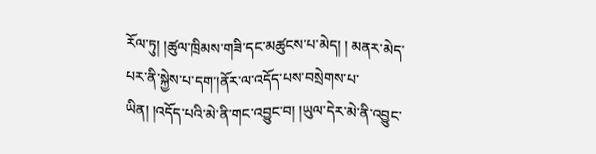རོལ་ཏུ། །ཚུལ་ཁྲིམས་གཟི་དང་མཚུངས་པ་མེད། ། མནར་མེད་པར་ནི་སྐྱེས་པ་དག་།ནོར་ལ་འདོད་པས་བསྲེགས་པ་ཡིན། །འདོད་པའི་མེ་ནི་གང་འབྱུང་བ། །ཡུལ་དེར་མེ་ནི་འབྱུང་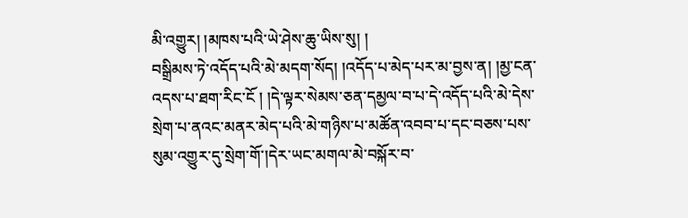མི་འགྱུར། །མཁས་པའི་ཡེ་ཤེས་ཆུ་ཡིས་སུ། །
བསྒྲིམས་ཏེ་འདོད་པའི་མེ་མདག་སོད། །འདོད་པ་མེད་པར་མ་བྱས་ན། །མྱ་ངན་འདས་པ་ཐག་རིང་ངོ ། །དེ་ལྟར་སེམས་ཅན་དམྱལ་བ་པ་དེ་འདོད་པའི་མེ་དེས་སྲེག་པ་ནའང་མནར་མེད་པའི་མེ་གཉིས་པ་མཚོན་འབབ་པ་དང་བཅས་པས་སུམ་འགྱུར་དུ་སྲེག་གོ་།དེར་ཡང་མགལ་མེ་བསྐོར་བ་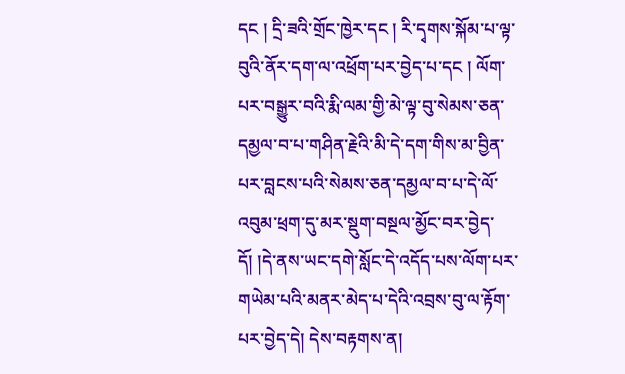དང ། དྲི་ཟའི་གྲོང་ཁྱེར་དང ། རི་དྭགས་སྐོམ་པ་ལྟ་བུའི་ནོར་དག་ལ་འཕྲོག་པར་བྱེད་པ་དང ། ལོག་པར་བསྒྱུར་བའི་རྨི་ལམ་གྱི་མེ་ལྟ་བུ་སེམས་ཅན་དམྱལ་བ་པ་གཤིན་རྗེའི་མི་དེ་དག་གིས་མ་བྱིན་པར་བླངས་པའི་སེམས་ཅན་དམྱལ་བ་པ་དེ་ལོ་འབུམ་ཕྲག་དུ་མར་སྡུག་བསྔལ་མྱོང་བར་བྱེད་དོ། །དེ་ནས་ཡང་དགེ་སློང་དེ་འདོད་པས་ལོག་པར་གཡེམ་པའི་མནར་མེད་པ་དེའི་འབྲས་བུ་ལ་རྟོག་པར་བྱེད་དེ། དེས་བརྟགས་ན།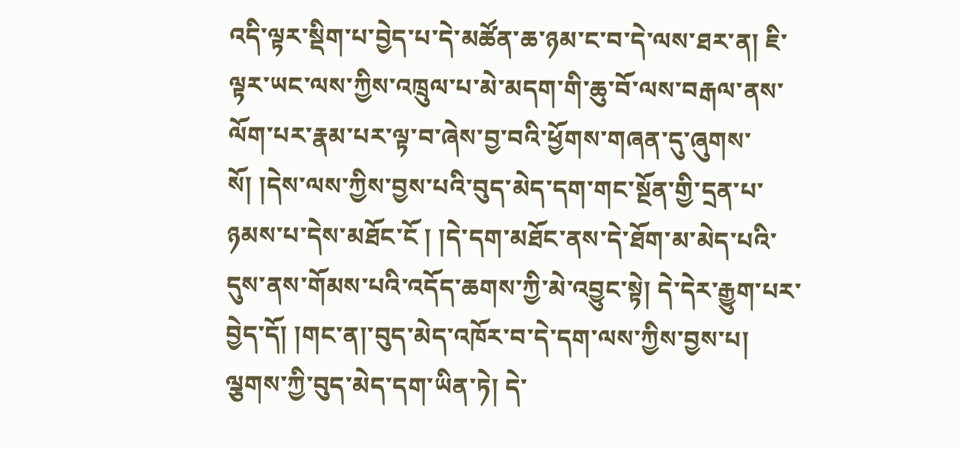འདི་ལྟར་སྡིག་པ་བྱེད་པ་དེ་མཚོན་ཆ་ཉམ་ང་བ་དེ་ལས་ཐར་ན། ཇི་ལྟར་ཡང་ལས་ཀྱིས་འཁྲུལ་པ་མེ་མདག་གི་ཆུ་བོ་ལས་བརྒལ་ནས་ལོག་པར་རྣམ་པར་ལྟ་བ་ཞེས་བྱ་བའི་ཕྱོགས་གཞན་དུ་ཞུགས་སོ། །དེས་ལས་ཀྱིས་བྱས་པའི་བུད་མེད་དག་གང་སྔོན་གྱི་དྲན་པ་ཉམས་པ་དེས་མཐོང་ངོ ། །དེ་དག་མཐོང་ནས་དེ་ཐོག་མ་མེད་པའི་དུས་ནས་གོམས་པའི་འདོད་ཆགས་ཀྱི་མེ་འབྱུང་སྟེ། དེ་དེར་རྒྱུག་པར་བྱེད་དོ། །གང་ན།་བུད་མེད་འཁོར་བ་དེ་དག་ལས་ཀྱིས་བྱས་པ། ལྕགས་ཀྱི་བུད་མེད་དག་ཡིན་ཏེ། དེ་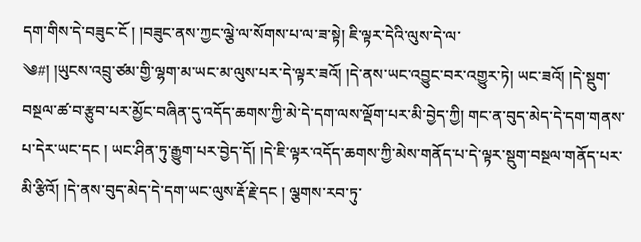དག་གིས་དེ་བཟུང་ངོ ། །བཟུང་ནས་ཀྱང་ལྕེ་ལ་སོགས་པ་ལ་ཟ་སྟེ། ཇི་ལྟར་དེའི་ལུས་དེ་ལ་
༄#། །ཡུངས་འབྲུ་ཙམ་གྱི་ལྷག་མ་ཡང་མ་ལུས་པར་དེ་ལྟར་ཟའོ། །དེ་ནས་ཡང་འབྱུང་བར་འགྱུར་ཏེ། ཡང་ཟའོ། །དེ་སྡུག་བསྔལ་ཚ་བ་རྩུབ་པར་མྱོང་བཞིན་དུ་འདོད་ཆགས་ཀྱི་མེ་དེ་དག་ལས་ལྡོག་པར་མི་བྱེད་ཀྱི། གང་ན་བུད་མེད་དེ་དག་གནས་པ་དེར་ཡང་དང ། ཡང་ཤིན་ཏུ་རྒྱུག་པར་བྱེད་དོ། །དེ་ཇི་ལྟར་འདོད་ཆགས་ཀྱི་མེས་གནོད་པ་དེ་ལྟར་སྡུག་བསྔལ་གནོད་པར་མི་རྩིའོ། །དེ་ནས་བུད་མེད་དེ་དག་ཡང་ལུས་རྡོ་རྗེ་དང ། ལྕགས་རབ་ཏུ་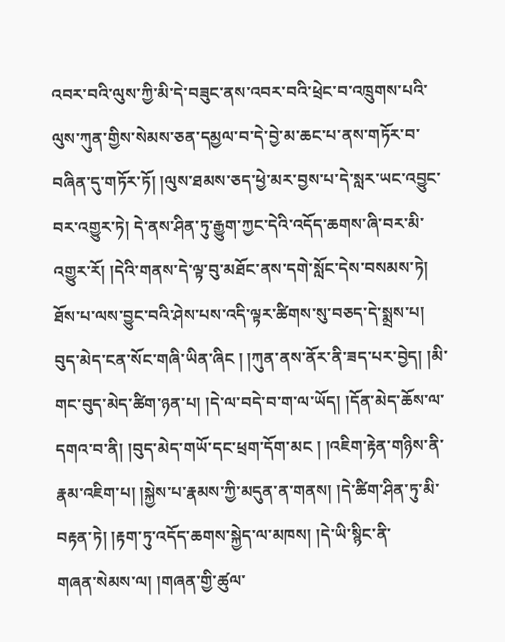འབར་བའི་ལུས་ཀྱི་མི་དེ་བཟུང་ནས་འབར་བའི་ཕྲེང་བ་འཁྲུགས་པའི་ལུས་ཀུན་གྱིས་སེམས་ཅན་དམྱལ་བ་དེ་བྱེ་མ་ཆང་པ་ནས་གཏོར་བ་བཞིན་དུ་གཏོར་ཏོ། །ལུས་ཐམས་ཅད་ཕྱེ་མར་བྱས་པ་དེ་སླར་ཡང་འབྱུང་བར་འགྱུར་ཏེ། དེ་ནས་ཤིན་ཏུ་རྒྱུག་ཀྱང་དེའི་འདོད་ཆགས་ཞི་བར་མི་འགྱུར་རོ། །དེའི་གནས་དེ་ལྟ་བུ་མཐོང་ནས་དགེ་སློང་དེས་བསམས་ཏེ། ཐོས་པ་ལས་བྱུང་བའི་ཤེས་པས་འདི་ལྟར་ཚིགས་སུ་བཅད་དེ་སྨྲས་པ། བུད་མེད་ངན་སོང་གཞི་ཡིན་ཞིང ། །ཀུན་ནས་ནོར་ནི་ཟད་པར་བྱེད། །མི་གང་བུད་མེད་ཚིག་ཉན་པ། །དེ་ལ་བདེ་བ་ག་ལ་ཡོད། །དོན་མེད་ཆོས་ལ་དགའ་བ་ནི། །བུད་མེད་གཡོ་དང་ཕྲག་དོག་མང ། །འཇིག་རྟེན་གཉིས་ནི་རྣམ་འཇིག་པ། །སྐྱེས་པ་རྣམས་ཀྱི་མདུན་ན་གནས། །དེ་ཚིག་ཤིན་ཏུ་མི་བརྟན་ཏེ། །རྟག་ཏུ་འདོད་ཆགས་སྐྱེད་ལ་མཁས། །དེ་ཡི་སྙིང་ནི་
གཞན་སེམས་ལ། །གཞན་གྱི་ཚུལ་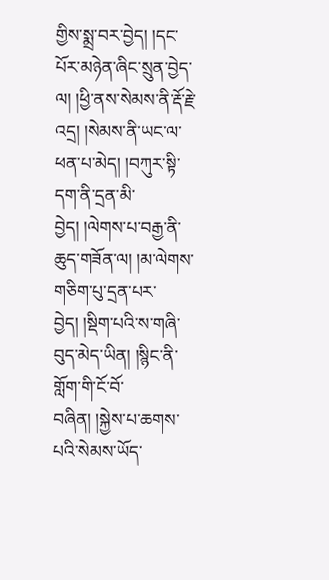གྱིས་སྨྲ་བར་བྱེད། །དང་པོར་མཉེན་ཞིང་སྲུན་བྱེད་ལ། །ཕྱི་ནས་སེམས་ནི་རྡོ་རྗེ་འདྲ། །སེམས་ནི་ཡང་ལ་ཕན་པ་མེད། །བཀུར་སྟི་དག་ནི་དྲན་མི་བྱེད། །ལེགས་པ་བརྒྱ་ནི་ཆུད་གཟོན་ལ། །མ་ལེགས་གཅིག་པུ་དྲན་པར་བྱེད། །སྡིག་པའི་ས་གཞི་བུད་མེད་ཡིན། །སྙིང་ནི་གློག་གི་ངོ་བོ་བཞིན། །སྐྱེས་པ་ཆགས་པའི་སེམས་ཡོད་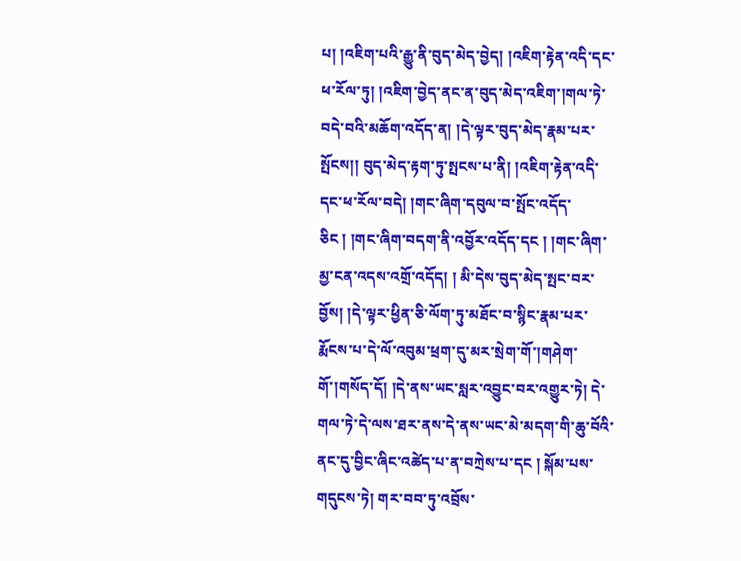པ། །འཇིག་པའི་རྒྱུ་ནི་བུད་མེད་བྱེད། །འཇིག་རྟེན་འདི་དང་ཕ་རོལ་ཏུ། །འཇིག་བྱེད་ནང་ན་བུད་མེད་འཇིག་།གལ་ཏེ་བདེ་བའི་མཆོག་འདོད་ན། །དེ་ལྟར་བུད་མེད་རྣམ་པར་སྤོངས།། བུད་མེད་རྟག་ཏུ་སྤངས་པ་ནི། །འཇིག་རྟེན་འདི་དང་ཕ་རོལ་བདེ། །གང་ཞིག་དབུལ་བ་སྤོང་འདོད་ཅིང ། །གང་ཞིག་བདག་ནི་འབྱོར་འདོད་དང ། །གང་ཞིག་མྱ་ངན་འདས་འགྲོ་འདོད། ། མི་དེས་བུད་མེད་སྤང་བར་བྱོས། །དེ་ལྟར་ཕྱིན་ཅི་ལོག་ཏུ་མཐོང་བ་སྙིང་རྣམ་པར་རྨོངས་པ་དེ་ལོ་འབུམ་ཕྲག་དུ་མར་སྲེག་གོ་།གཤེག་གོ་།གསོད་དོ། །དེ་ནས་ཡང་སླར་འབྱུང་བར་འགྱུར་ཏེ། དེ་གལ་ཏེ་དེ་ལས་ཐར་ནས་དེ་ནས་ཡང་མེ་མདག་གི་ཆུ་བོའི་ནང་དུ་བྱིང་ཞིང་འཚེད་པ་ན་བཀྲེས་པ་དང ། སྐོམ་པས་གདུངས་ཏེ། གར་བབ་ཏུ་འབྲོས་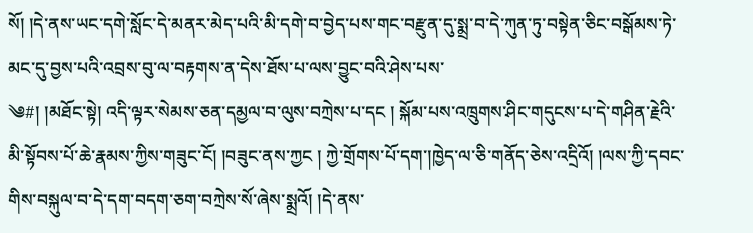སོ། །དེ་ནས་ཡང་དགེ་སློང་དེ་མནར་མེད་པའི་མི་དགེ་བ་བྱེད་པས་གང་བརྫུན་དུ་སྨྲ་བ་དེ་ཀུན་ཏུ་བསྟེན་ཅིང་བསྒོམས་ཏེ་མང་དུ་བྱས་པའི་འབྲས་བུ་ལ་བརྟགས་ན་དེས་ཐོས་པ་ལས་བྱུང་བའི་ཤེས་པས་
༄#། །མཐོང་སྟེ། འདི་ལྟར་སེམས་ཅན་དམྱལ་བ་ལུས་བཀྲེས་པ་དང ། སྐོམ་པས་འཁྲུགས་ཤིང་གདུངས་པ་དེ་གཤིན་རྗེའི་མི་སྟོབས་པོ་ཆེ་རྣམས་ཀྱིས་གཟུང་ངོ། །བཟུང་ནས་ཀྱང ། ཀྱེ་གྲོགས་པོ་དག་།ཁྱེད་ལ་ཅི་གནོད་ཅེས་འདྲིའོ། །ལས་ཀྱི་དབང་གིས་བསྐུལ་བ་དེ་དག་བདག་ཅག་བཀྲེས་སོ་ཞེས་སྨྲའོ། །དེ་ནས་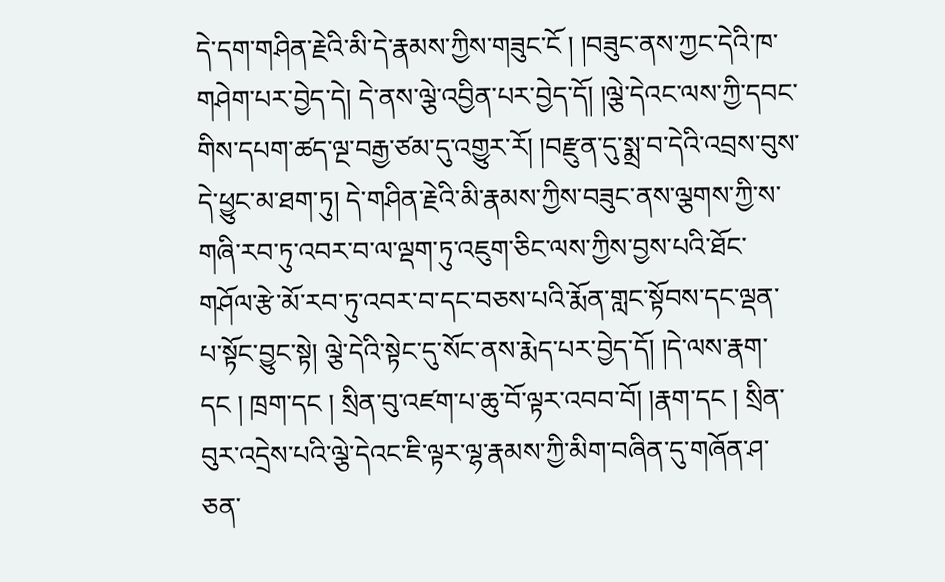དེ་དག་གཤིན་རྗེའི་མི་དེ་རྣམས་ཀྱིས་གཟུང་ངོ ། །བཟུང་ནས་ཀྱང་དེའི་ཁ་གཤེག་པར་བྱེད་དེ། དེ་ནས་ལྕེ་འབྱིན་པར་བྱེད་དོ། །ལྕེ་དེའང་ལས་ཀྱི་དབང་གིས་དཔག་ཚད་ལྔ་བརྒྱ་ཙམ་དུ་འགྱུར་རོ། །བརྫུན་དུ་སྨྲ་བ་དེའི་འབྲས་བུས་དེ་ཕྱུང་མ་ཐག་ཏུ། དེ་གཤིན་རྗེའི་མི་རྣམས་ཀྱིས་བཟུང་ནས་ལྕགས་ཀྱི་ས་གཞི་རབ་ཏུ་འབར་བ་ལ་ལྡག་ཏུ་འཇུག་ཅིང་ལས་ཀྱིས་བྱས་པའི་ཐོང་གཤོལ་རྩེ་མོ་རབ་ཏུ་འབར་བ་དང་བཅས་པའི་རྨོན་གླང་སྟོབས་དང་ལྡན་པ་སྟོང་བྱུང་སྟེ། ལྕེ་དེའི་སྟེང་དུ་སོང་ནས་རྨེད་པར་བྱེད་དོ། །དེ་ལས་རྣག་དང ། ཁྲག་དང ། སྲིན་བུ་འཛག་པ་ཆུ་བོ་ལྟར་འབབ་བོ། །རྣག་དང ། སྲིན་བུར་འདྲེས་པའི་ལྕེ་དེའང་ཇི་ལྟར་ལྷ་རྣམས་ཀྱི་མིག་བཞིན་དུ་གཞོན་ཤ་ཅན་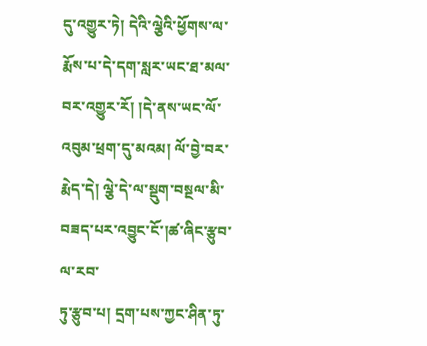དུ་འགྱུར་ཏེ། དེའི་ལྕེའི་ཕྱོགས་ལ་རྨོས་པ་དེ་དག་སླར་ཡང་ཐ་མལ་བར་འགྱུར་རོ། །དེ་ནས་ཡང་ལོ་འབུམ་ཕྲག་དུ་མའམ། ལོ་བྱེ་བར་རྨེད་དེ། ལྕེ་དེ་ལ་སྡུག་བསྔལ་མི་བཟད་པར་འབྱུང་ངོ་།ཚ་ཞིང་རྩུབ་ལ་རབ་
ཏུ་རྩུབ་པ། དྲག་པས་ཀྱང་ཤིན་ཏུ་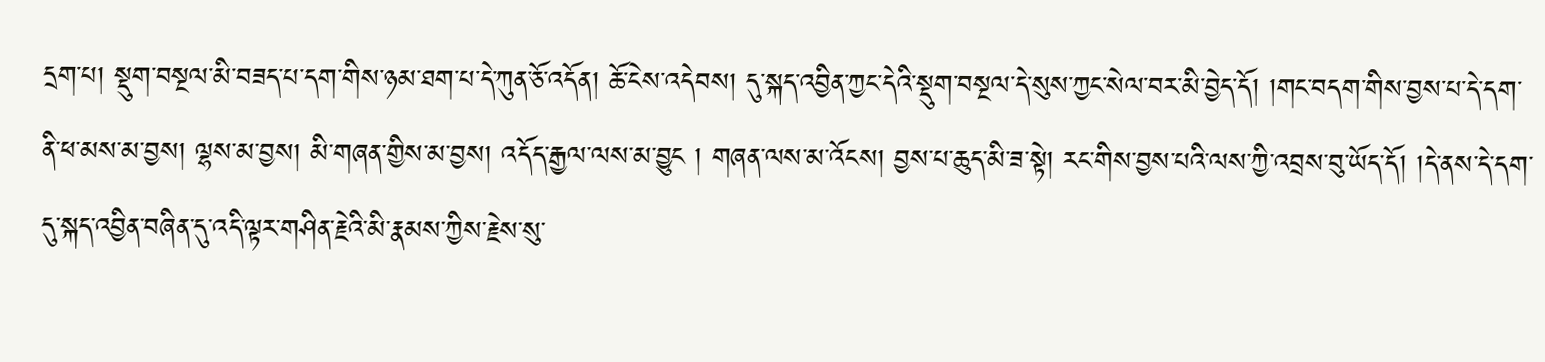དྲག་པ། སྡུག་བསྔལ་མི་བཟད་པ་དག་གིས་ཉམ་ཐག་པ་དེ་ཀུན་ཅོ་འདོན། ཆོ་ངེས་འདེབས། དུ་སྐད་འབྱིན་ཀྱང་དེའི་སྡུག་བསྔལ་དེ་སུས་ཀྱང་སེལ་བར་མི་བྱེད་དོ། །གང་བདག་གིས་བྱས་པ་དེ་དག་ནི་ཕ་མས་མ་བྱས། ལྷས་མ་བྱས། མི་གཞན་གྱིས་མ་བྱས། འདོད་རྒྱལ་ལས་མ་བྱུང ། གཞན་ལས་མ་འོངས། བྱས་པ་ཆུད་མི་ཟ་སྟེ། རང་གིས་བྱས་པའི་ལས་ཀྱི་འབྲས་བུ་ཡོད་དོ། །དེ་ནས་དེ་དག་དུ་སྐད་འབྱིན་བཞིན་དུ་འདི་ལྟར་གཤིན་རྗེའི་མི་རྣམས་ཀྱིས་རྗེས་སུ་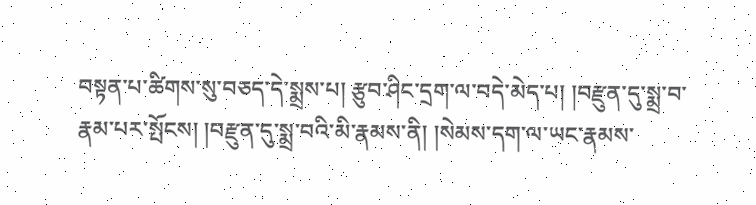བསྟན་པ་ཚིགས་སུ་བཅད་དེ་སྨྲས་པ། རྩུབ་ཤིང་དྲག་ལ་བདེ་མེད་པ། །བརྫུན་དུ་སྨྲ་བ་རྣམ་པར་སྤོངས། །བརྫུན་དུ་སྨྲ་བའི་མི་རྣམས་ནི། །སེམས་དག་ལ་ཡང་རྣམས་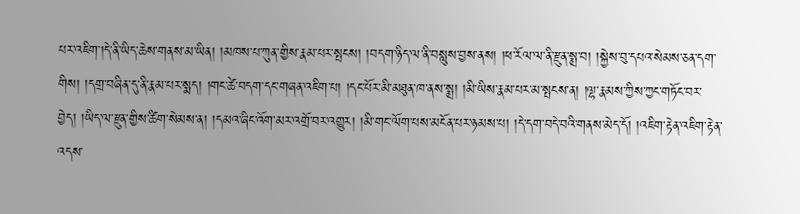པར་འཇིག་།དེ་ནི་ཡིད་ཆེས་གནས་མ་ཡིན། །མཁས་པ་ཀུན་གྱིས་རྣམ་པར་སྤངས། །བདག་ཉིད་ལ་ནི་བསླུས་བྱས་ནས། །ཕ་རོལ་ལ་ནི་རྫུན་སྨྲ་བ། །སྐྱེས་བུ་དཔའ་སེམས་ཅན་དག་གིས། །དགྲ་བཞིན་དུ་ནི་རྣམ་པར་སྨད། །གང་ཚེ་བདག་དང་གཞན་འཇིག་པ། །དང་པོར་མི་མཐུན་ཁ་ནས་སྨྲ། །མི་ཡིས་རྣམ་པར་མ་སྤངས་ན། །ལྷ་རྣམས་ཀྱིས་ཀྱང་གཏོང་བར་བྱེད། །ཡིད་ལ་རྫུན་གྱིས་ཚིག་སེམས་ན། །དམའ་ཞིང་འོག་མར་འགྲོ་བར་འགྱུར། །མི་གང་ལོག་པས་མངོན་པར་ཉམས་པ། །དེ་དག་བདེ་བའི་གནས་མེད་དོ། །འཇིག་རྟེན་འཇིག་རྟེན་འདས་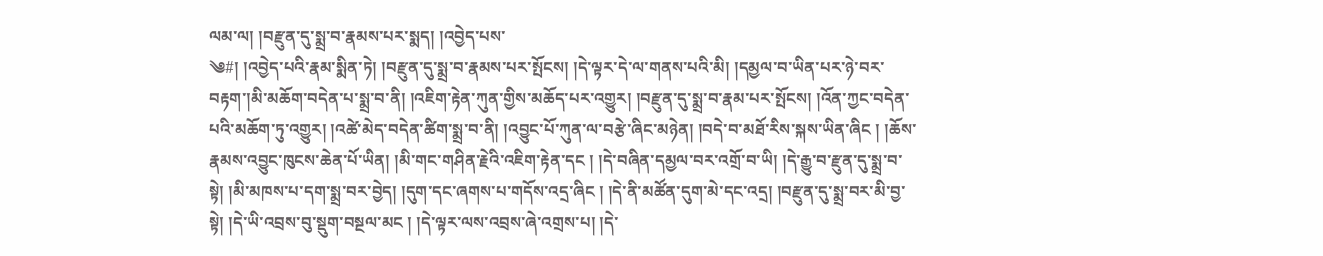ལམ་ལ། །བརྫུན་དུ་སྨྲ་བ་རྣམས་པར་སྨད། །འབྱེད་པས་
༄#། །འབྱེད་པའི་རྣམ་སྨིན་ཏེ། །བརྫུན་དུ་སྨྲ་བ་རྣམས་པར་སྤོངས། །དེ་ལྟར་དེ་ལ་གནས་པའི་མི། །དམྱལ་བ་ཡིན་པར་ཉེ་བར་བརྟག་།མི་མཆོག་བདེན་པ་སྨྲ་བ་ནི། །འཇིག་རྟེན་ཀུན་གྱིས་མཆོད་པར་འགྱུར། །བརྫུན་དུ་སྨྲ་བ་རྣམ་པར་སྤོངས། །འོན་ཀྱང་བདེན་པའི་མཆོག་ཏུ་འགྱུར། །འཚེ་མེད་བདེན་ཚིག་སྨྲ་བ་ནི། །འབྱུང་པོ་ཀུན་ལ་བརྩེ་ཞིང་མཉེན། །བདེ་བ་མཐོ་རིས་སྐས་ཡིན་ཞིང ། །ཆོས་རྣམས་འབྱུང་ཁུངས་ཆེན་པོ་ཡིན། །མི་གང་གཤིན་རྗེའི་འཇིག་རྟེན་དང ། །དེ་བཞིན་དམྱལ་བར་འགྲོ་བ་ཡི། །དེ་རྒྱུ་བ་རྫུན་དུ་སྨྲ་བ་སྟེ། །མི་མཁས་པ་དག་སྨྲ་བར་བྱེད། །དུག་དང་ཞགས་པ་གདོས་འདྲ་ཞིང ། །དེ་ནི་མཚོན་དུག་མེ་དང་འདྲ། །བརྫུན་དུ་སྨྲ་བར་མི་བྱ་སྟེ། །དེ་ཡི་འབྲས་བུ་སྡུག་བསྔལ་མང ། །དེ་ལྟར་ལས་འབྲས་ཞེ་འགྲས་པ། །དེ་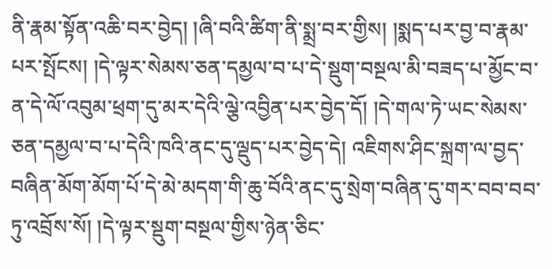ནི་རྣམ་སྟོན་འཆི་བར་བྱེད། །ཞི་བའི་ཚིག་ནི་སྨྲ་བར་གྱིས། །སྨད་པར་བྱ་བ་རྣམ་པར་སྤོངས། །དེ་ལྟར་སེམས་ཅན་དམྱལ་བ་པ་དེ་སྡུག་བསྔལ་མི་བཟད་པ་མྱོང་བ་ན་དེ་ལོ་འབུམ་ཕྲག་དུ་མར་དེའི་ལྕེ་འབྱིན་པར་བྱེད་དོ། །དེ་གལ་ཏེ་ཡང་སེམས་ཅན་དམྱལ་བ་པ་དེའི་ཁའི་ནང་དུ་ལྡུད་པར་བྱེད་དེ། འཇིགས་ཤིང་སྐྲག་ལ་བྱད་བཞིན་མོག་མོག་པོ་དེ་མེ་མདག་གི་ཆུ་བོའི་ནང་དུ་སྲེག་བཞིན་དུ་གར་བབ་བབ་ཏུ་འབྲོས་སོ། །དེ་ལྟར་སྡུག་བསྔལ་གྱིས་ཉེན་ཅིང་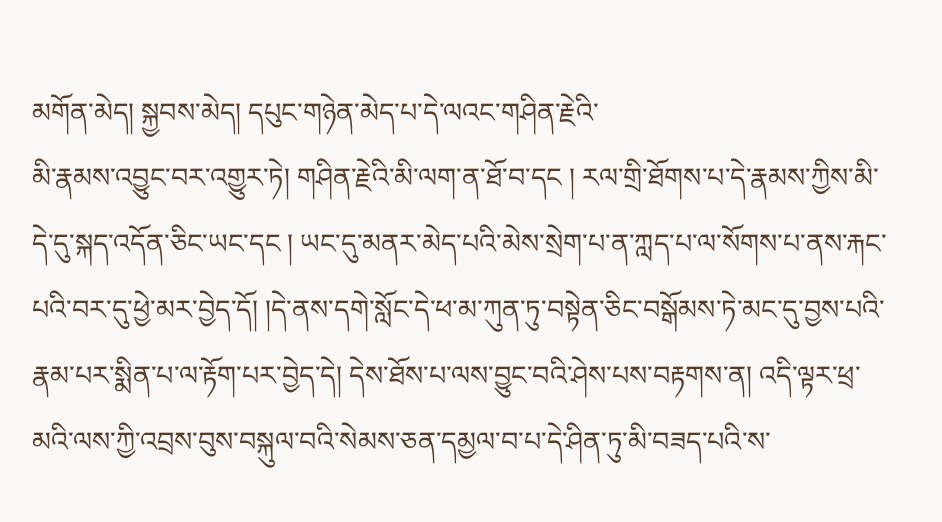མགོན་མེད། སྐྱབས་མེད། དཔུང་གཉེན་མེད་པ་དེ་ལའང་གཤིན་རྗེའི་
མི་རྣམས་འབྱུང་བར་འགྱུར་ཏེ། གཤིན་རྗེའི་མི་ལག་ན་ཐོ་བ་དང ། རལ་གྲི་ཐོགས་པ་དེ་རྣམས་ཀྱིས་མི་དེ་དུ་སྐད་འདོན་ཅིང་ཡང་དང ། ཡང་དུ་མནར་མེད་པའི་མེས་སྲེག་པ་ན་ཀླད་པ་ལ་སོགས་པ་ནས་རྐང་པའི་བར་དུ་ཕྱེ་མར་བྱེད་དོ། །དེ་ནས་དགེ་སློང་དེ་ཕ་མ་ཀུན་ཏུ་བསྟེན་ཅིང་བསྒོམས་ཏེ་མང་དུ་བྱས་པའི་རྣམ་པར་སྨིན་པ་ལ་རྟོག་པར་བྱེད་དེ། དེས་ཐོས་པ་ལས་བྱུང་བའི་ཤེས་པས་བརྟགས་ན། འདི་ལྟར་ཕྲ་མའི་ལས་ཀྱི་འབྲས་བུས་བསྐུལ་བའི་སེམས་ཅན་དམྱལ་བ་པ་དེ་ཤིན་ཏུ་མི་བཟད་པའི་ས་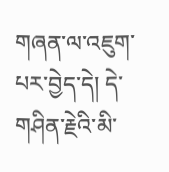གཞན་ལ་འཇུག་པར་བྱེད་དེ། དེ་གཤིན་རྗེའི་མི་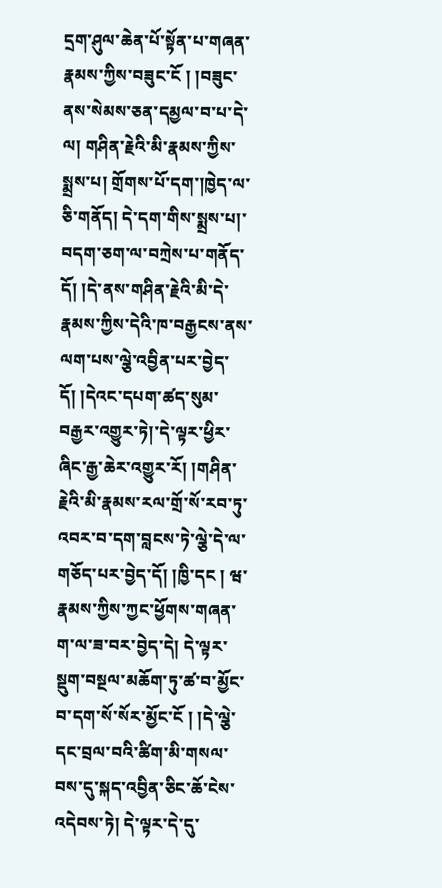དྲག་ཤུལ་ཆེན་པོ་སྟོན་པ་གཞན་རྣམས་ཀྱིས་བཟུང་ངོ ། །བཟུང་ནས་སེམས་ཅན་དམྱལ་བ་པ་དེ་ལ། གཤིན་རྗེའི་མི་རྣམས་ཀྱིས་སྨྲས་པ། གྲོགས་པོ་དག་།ཁྱེད་ལ་ཅི་གནོད། དེ་དག་གིས་སྨྲས་པ།་བདག་ཅག་ལ་བཀྲེས་པ་གནོད་དོ། །དེ་ནས་གཤིན་རྗེའི་མི་དེ་རྣམས་ཀྱིས་དེའི་ཁ་བརྒྱངས་ནས་ལག་པས་ལྕེ་འབྱིན་པར་བྱེད་དོ། །དེའང་དཔག་ཚད་སུམ་བརྒྱར་འགྱུར་ཏེ།་དེ་ལྟར་ཕྱིར་ཞིང་རྒྱ་ཆེར་འགྱུར་རོ། །གཤིན་རྗེའི་མི་རྣམས་རལ་གྲོ་སོ་རབ་ཏུ་འབར་བ་དག་བླངས་ཏེ་ལྕེ་དེ་ལ་གཅོད་པར་བྱེད་དོ། །ཁྱི་དང ། ཝ་རྣམས་ཀྱིས་ཀྱང་ཕྱོགས་གཞན་ག་ལ་ཟ་བར་བྱེད་དེ། དེ་ལྟར་སྡུག་བསྔལ་མཆོག་ཏུ་ཚ་བ་མྱོང་བ་དག་སོ་སོར་མྱོང་ངོ ། །དེ་ལྕེ་དང་བྲལ་བའི་ཚིག་མི་གསལ་བས་དུ་སྐད་འབྱིན་ཅིང་ཆོ་ངེས་འདེབས་ཏེ། དེ་ལྟར་དེ་དུ་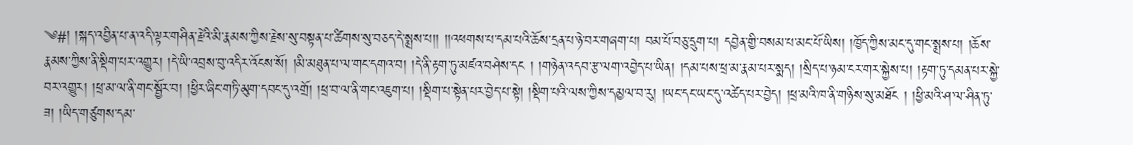༄#། །སྐད་འབྱིན་པ་ན་འདི་ལྟར་གཤིན་རྗེའི་མི་རྣམས་ཀྱིས་རྗེས་སུ་བསྟན་པ་ཚིགས་སུ་བཅད་དེ་སྨྲས་པ།། །།འཕགས་པ་དམ་པའི་ཆོས་དྲན་པ་ཉེ་བར་གཞག་པ། བམ་པོ་བཅུ་དྲུག་པ། དབྱེན་གྱི་བསམ་པ་མང་པོ་ཡིས། །ཁྱོད་ཀྱིས་མང་དུ་གང་སྨྲས་པ། །ཆོས་རྣམས་ཀྱིས་ནི་སྡིག་པར་འགྱུར། །དེ་ཡི་འབྲས་བུ་འདིར་འོངས་སོ། །མི་མཐུན་པ་ལ་གང་དགའ་བ། །དེ་ནི་རྟག་ཏུ་མཛའ་བཤེས་དང ། །གཉེན་འདབ་རྩ་ལག་འབྱེད་པ་ཡིན། །དམ་པས་ཕྲ་མ་རྣམ་པར་སྨད། །སྲིད་པ་ཉམ་ངར་གར་སྐྱེས་པ། །རྟག་ཏུ་དམན་པར་སྐྱེ་བར་འགྱུར། །ཕྲ་མ་ལ་ནི་གང་སྦྱོར་བ། །ཕྱིར་ཞིང་གཏི་མུག་དབང་དུ་འགྲོ། །ཕྲ་བ་ལ་ནི་གང་འཇུག་པ། །སྡིག་པ་སྟེན་པར་བྱེད་པ་སྟེ། །སྡིག་པའི་ལས་ཀྱིས་དམྱལ་བ་རུ། །ཡང་དང་ཡང་དུ་འཚེད་པར་བྱེད། །ཕྲ་མའི་ཁ་ནི་གཉིས་སུ་མཐོང ། །ཕྱི་མའི་ཤ་ལ་ཤིན་ཏུ་ཟ། །ཡིད་གཙུགས་དམ་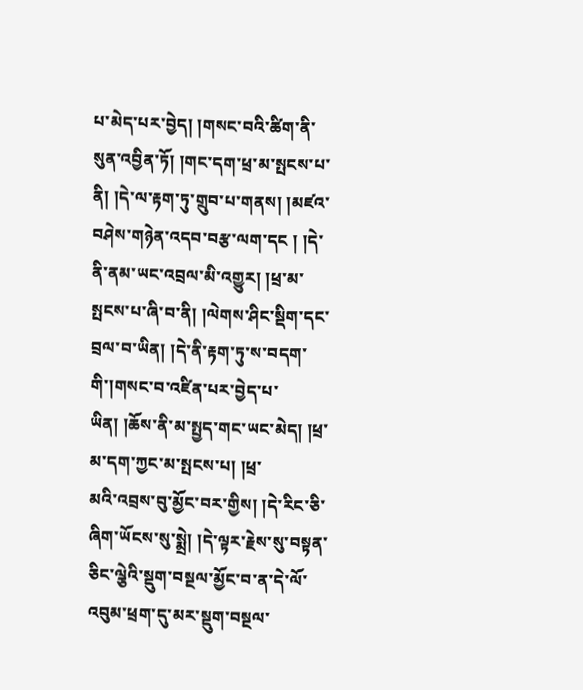པ་མེད་པར་བྱེད། །གསང་བའི་ཚིག་ནི་སུན་འབྱིན་ཏོ། །གང་དག་ཕྲ་མ་སྤངས་པ་ནི། །དེ་ལ་རྟག་ཏུ་གྲུབ་པ་གནས། །མཛའ་བཤེས་གཉེན་འདབ་བརྩ་ལག་དང ། །དེ་ནི་ནམ་ཡང་འབྲལ་མི་འགྱུར། །ཕྲ་མ་སྤངས་པ་ཞི་བ་ནི། །ལེགས་ཤིང་སྡིག་དང་བྲལ་བ་ཡིན། །དེ་ནི་རྟག་ཏུ་ས་བདག་གི་།གསང་བ་འཛིན་པར་བྱེད་པ་ཡིན། །ཆོས་ནི་མ་སྤྱད་གང་ཡང་མེད། །ཕྲ་མ་དག་ཀྱང་མ་སྤངས་པ། །ཕྲ་
མའི་འབྲས་བུ་མྱོང་བར་གྱིས། །དེ་རིང་ཅི་ཞིག་ཡོངས་སུ་སྨྲེ། །དེ་ལྟར་རྗེས་སུ་བསྟན་ཅིང་ལྕེའི་སྡུག་བསྔལ་མྱོང་བ་ན་དེ་ལོ་འབུམ་ཕྲག་དུ་མར་སྡུག་བསྔལ་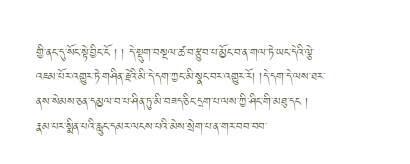གྱི་ནང་དུ་སོང་སྟེ་བྱིང་ངོ ། ། དེ་སྡུག་བསྔལ་ཚ་བ་རྩུབ་པ་མྱོང་བ་ན་གལ་ཏེ་ཡང་དེའི་ལྕེ་འཇམ་པོར་འགྱུར་ཏེ་གཤིན་རྗེའི་མི་དེ་དག་ཀྱང་མི་སྣང་བར་འགྱུར་རོ། །དེ་དག་དེ་ལས་ཐར་ནས་སེམས་ཅན་དམྱལ་བ་པ་ཤིན་ཏུ་མི་བཟད་ཅིང་དྲག་པ་ལས་ཀྱི་ཤིང་གི་མཐུ་དང ། རྣམ་པར་སྨིན་པའི་རླུང་དམར་ལངས་པའི་མེས་སྲེག་པ་ན་གར་བབ་བབ་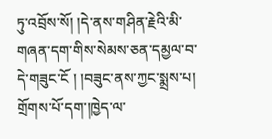ཏུ་འབྲོས་སོ། །དེ་ནས་གཤིན་རྗེའི་མི་གཞན་དག་གིས་སེམས་ཅན་དམྱལ་བ་དེ་གཟུང་ངོ ། །བཟུང་ནས་ཀྱང་སྨྲས་པ། གྲོགས་པོ་དག་།ཁྱེད་ལ་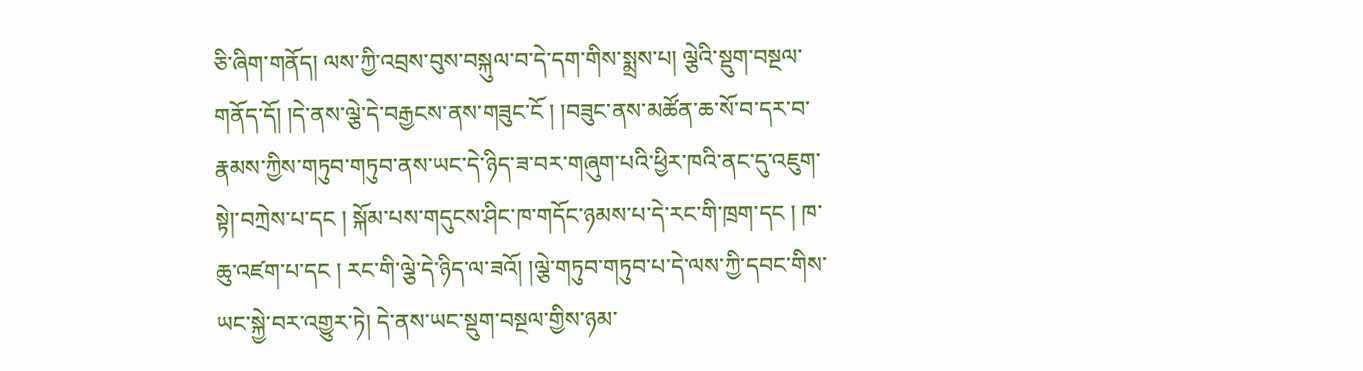ཅི་ཞིག་གནོད། ལས་ཀྱི་འབྲས་བུས་བསྐུལ་བ་དེ་དག་གིས་སྨྲས་པ། ལྕེའི་སྡུག་བསྔལ་གནོད་དོ། །དེ་ནས་ལྕེ་དེ་བརྒྱངས་ནས་གཟུང་ངོ ། །བཟུང་ནས་མཚོན་ཆ་སོ་བ་དར་བ་རྣམས་ཀྱིས་གཏུབ་གཏུབ་ནས་ཡང་དེ་ཉིད་ཟ་བར་གཞུག་པའི་ཕྱིར་ཁའི་ནང་དུ་འཇུག་སྟེ།་བཀྲེས་པ་དང ། སྐོམ་པས་གདུངས་ཤིང་ཁ་གདོང་ཉམས་པ་དེ་རང་གི་ཁྲག་དང ། ཁ་ཆུ་འཛག་པ་དང ། རང་གི་ལྕེ་དེ་ཉིད་ལ་ཟའོ། །ལྕེ་གཏུབ་གཏུབ་པ་དེ་ལས་ཀྱི་དབང་གིས་ཡང་སྐྱེ་བར་འགྱུར་ཏེ། དེ་ནས་ཡང་སྡུག་བསྔལ་གྱིས་ཉམ་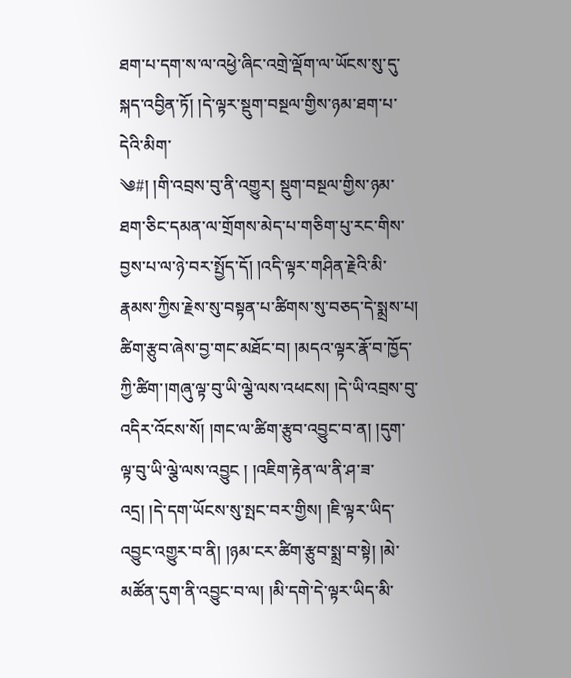ཐག་པ་དག་ས་ལ་འཕྱེ་ཞིང་འགྲེ་ལྡོག་ལ་ཡོངས་སུ་དུ་སྐད་འབྱིན་ཏོ། །དེ་ལྟར་སྡུག་བསྔལ་གྱིས་ཉམ་ཐག་པ་དེའི་མིག་
༄#། །གི་འབྲས་བུ་ནི་འགྱུར། སྡུག་བསྔལ་གྱིས་ཉམ་ཐག་ཅིང་དམན་ལ་གྲོགས་མེད་པ་གཅིག་པུ་རང་གིས་བྱས་པ་ལ་ཉེ་བར་སྤྱོད་དོ། །འདི་ལྟར་གཤིན་རྗེའི་མི་རྣམས་ཀྱིས་རྗེས་སུ་བསྟན་པ་ཚིགས་སུ་བཅད་དེ་སྨྲས་པ། ཚིག་རྩུབ་ཞེས་བྱ་གང་མཐོང་བ། །མདའ་ལྟར་རྣོ་བ་ཁྱོད་ཀྱི་ཚིག་།གཞུ་ལྟ་བུ་ཡི་ལྕེ་ལས་འཕངས། །དེ་ཡི་འབྲས་བུ་འདིར་འོངས་སོ། །གང་ལ་ཚིག་རྩུབ་འབྱུང་བ་ན། །དུག་ལྟ་བུ་ཡི་ལྕེ་ལས་འབྱུང ། །འཇིག་རྟེན་ལ་ནི་ཤ་ཟ་འདྲ། །དེ་དག་ཡོངས་སུ་སྤང་བར་གྱིས། །ཇི་ལྟར་ཡིད་འབྱུང་འགྱུར་བ་ནི། །ཉམ་ངར་ཚིག་རྩུབ་སྨྲ་བ་སྟེ། །མེ་མཚོན་དུག་ནི་འབྱུང་བ་ལ། །མི་དགེ་དེ་ལྟར་ཡིད་མི་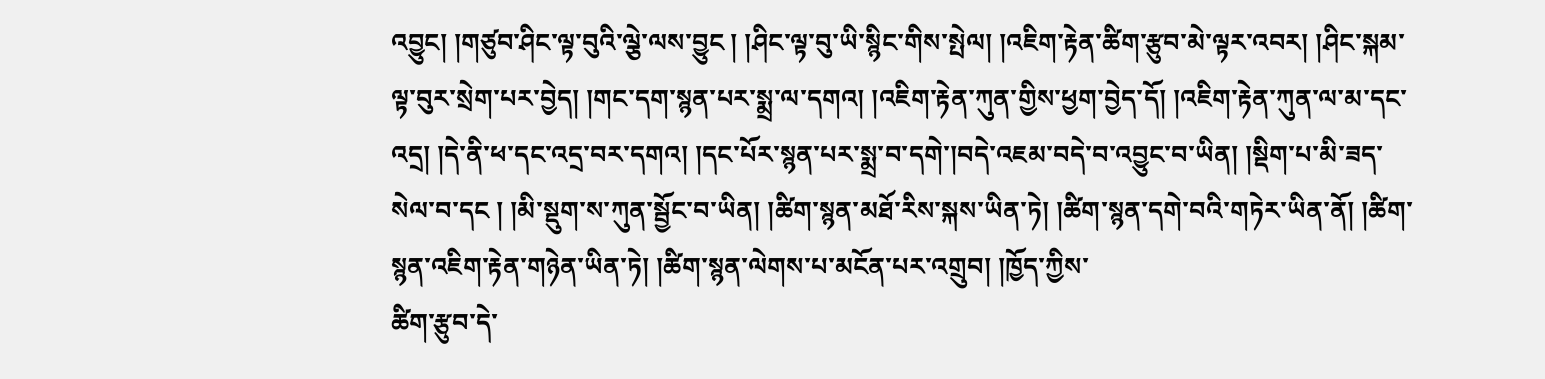འབྱུང། །གཙུབ་ཤིང་ལྟ་བུའི་ལྕེ་ལས་བྱུང ། །ཤིང་ལྟ་བུ་ཡི་སྙིང་གིས་སྤེལ། །འཇིག་རྟེན་ཚིག་རྩུབ་མེ་ལྟར་འབར། །ཤིང་སྐམ་ལྟ་བུར་སྲེག་པར་བྱེད། །གང་དག་སྙན་པར་སྨྲ་ལ་དགའ། །འཇིག་རྟེན་ཀུན་གྱིས་ཕྱག་བྱེད་དོ། །འཇིག་རྟེན་ཀུན་ལ་མ་དང་འདྲ། །དེ་ནི་ཕ་དང་འདྲ་བར་དགའ། །དང་པོར་སྙན་པར་སྨྲ་བ་དགེ་།བདེ་འཇམ་བདེ་བ་འབྱུང་བ་ཡིན། །སྡིག་པ་མི་ཟད་སེལ་བ་དང ། །མི་སྡུག་ས་ཀུན་སྦྱོང་བ་ཡིན། །ཚིག་སྙན་མཐོ་རིས་སྐས་ཡིན་ཏེ། །ཚིག་སྙན་དགེ་བའི་གཏེར་ཡིན་ནོ། །ཚིག་སྙན་འཇིག་རྟེན་གཉེན་ཡིན་ཏེ། །ཚིག་སྙན་ལེགས་པ་མངོན་པར་འགྲུབ། །ཁྱོད་ཀྱིས་
ཚིག་རྩུབ་དེ་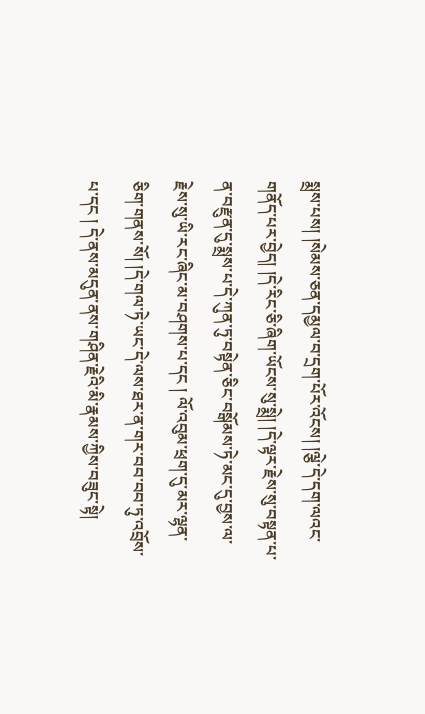སྨྲས་པས། །སེམས་ཅན་དམྱལ་བ་དྲག་པོར་འོངས། །ལྕེ་དེ་དག་ལའང་གནོད་པར་བྱེད། །དེ་རིང་ཅི་ཞིག་ཡོངས་སུ་སྨྲེ། །དེ་ལྟར་རྗེས་སུ་བསྟན་པ་ན་བརྫུན་དུ་སྨྲས་པ་དེ་ཀུན་ཏུ་བསྟེན་ཅིང་བསྒོམས་ཏེ་མང་དུ་བྱས་ལ་རྗེས་སུ་ཡི་རང་ཞིང་མ་བཤགས་པ་དང ། ལོ་འབུམ་ཕྲག་དུ་མར་ལྷན་ཅིག་གནས་སོ། །དེ་གལ་ཏེ་ཡང་དེ་ལས་ཐར་ན་གར་བབ་བབ་ཏུ་འབྲོས་པ་དང ། དེ་ནས་མདུན་ནས་གཤིན་རྗེའི་མི་རྣམས་ཀྱིས་བཟུང་སྟེ།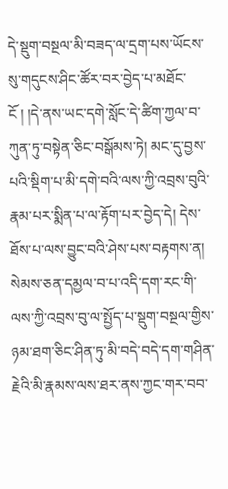དེ་སྡུག་བསྔལ་མི་བཟད་ལ་དྲག་པས་ཡོངས་སུ་གདུངས་ཤིང་ཚོར་བར་བྱེད་པ་མཐོང་ངོ ། །དེ་ནས་ཡང་དགེ་སློང་དེ་ཚིག་ཀྱལ་བ་ཀུན་ཏུ་བསྟེན་ཅིང་བསྒོམས་ཏེ། མང་དུ་བྱས་པའི་སྡིག་པ་མི་དགེ་བའི་ལས་ཀྱི་འབྲས་བུའི་རྣམ་པར་སྨིན་པ་ལ་རྟོག་པར་བྱེད་དེ། དེས་ཐོས་པ་ལས་བྱུང་བའི་ཤེས་པས་བརྟགས་ན། སེམས་ཅན་དམྱལ་བ་པ་འདི་དག་རང་གི་ལས་ཀྱི་འབྲས་བུ་ལ་སྤྱོད་པ་སྡུག་བསྔལ་གྱིས་ཉམ་ཐག་ཅིང་ཤིན་ཏུ་མི་བདེ་བདེ་དག་གཤིན་རྗེའི་མི་རྣམས་ལས་ཐར་ནས་ཀྱང་གར་བབ་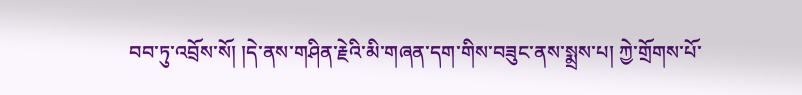བབ་ཏུ་འབྲོས་སོ། །དེ་ནས་གཤིན་རྗེའི་མི་གཞན་དག་གིས་བཟུང་ནས་སྨྲས་པ། ཀྱེ་གྲོགས་པོ་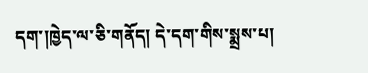དག་།ཁྱེད་ལ་ཅི་གནོད། དེ་དག་གིས་སྨྲས་པ།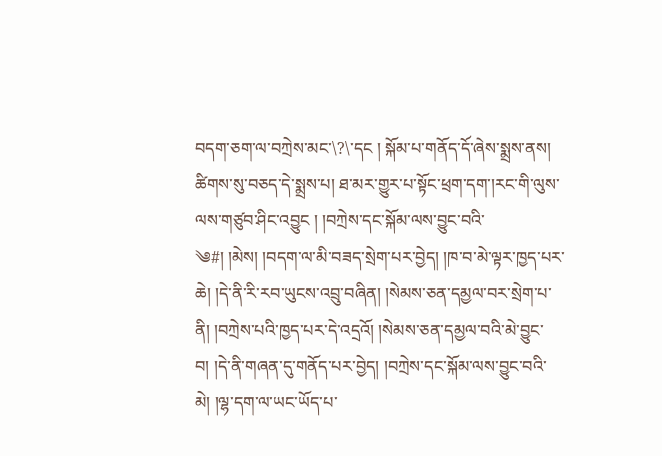བདག་ཅག་ལ་བཀྲེས་མང་\?\་དང ། སྐོམ་པ་གནོད་དོ་ཞེས་སྨྲས་ནས། ཚིགས་སུ་བཅད་དེ་སྨྲས་པ། ཐ་མར་གྱུར་པ་སྟོང་ཕྲག་དག་།རང་གི་ལུས་ལས་གཙུབ་ཤིང་འབྱུང ། །བཀྲེས་དང་སྐོམ་ལས་བྱུང་བའི་
༄#། །མེས། །བདག་ལ་མི་བཟད་སྲེག་པར་བྱེད། །ཁ་བ་མེ་ལྟར་ཁྱད་པར་ཆེ། །དེ་ནི་རི་རབ་ཡུངས་འབྲུ་བཞིན། །སེམས་ཅན་དམྱལ་བར་སྲེག་པ་ནི། །བཀྲེས་པའི་ཁྱད་པར་དེ་འདྲའོ། །སེམས་ཅན་དམྱལ་བའི་མེ་བྱུང་བ། །དེ་ནི་གཞན་དུ་གནོད་པར་བྱེད། །བཀྲེས་དང་སྐོམ་ལས་བྱུང་བའི་མེ། །ལྷ་དག་ལ་ཡང་ཡོད་པ་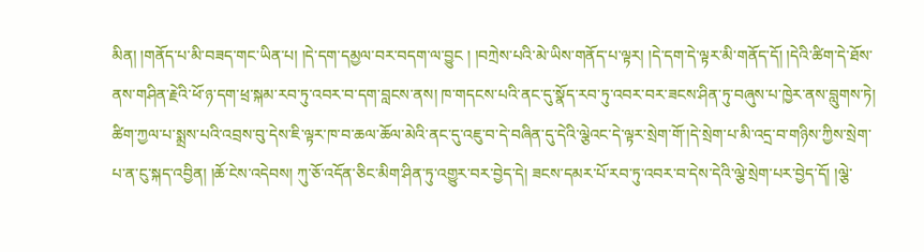མིན། །གནོད་པ་མི་བཟད་གང་ཡིན་པ། །དེ་དག་དམྱལ་བར་བདག་ལ་བྱུང ། །བཀྲེས་པའི་མེ་ཡིས་གནོད་པ་ལྟར། །དེ་དག་དེ་ལྟར་མི་གནོད་དོ། །དེའི་ཚིག་དེ་ཐོས་ནས་གཤིན་རྗེའི་ཕོ་ཉ་དག་ཕྲ་སྐམ་རབ་ཏུ་འབར་བ་དག་བླངས་ནས། ཁ་གདངས་པའི་ནང་དུ་སྣོད་རབ་ཏུ་འབར་བར་ཟངས་ཤིན་ཏུ་བཞུས་པ་ཁྱེར་ནས་བླུགས་ཏེ། ཚིག་ཀྱལ་པ་སྨྲས་པའི་འབྲས་བུ་དེས་ཇི་ལྟར་ཁ་བ་ཆལ་ཆོལ་མེའི་ནང་དུ་འཇུ་བ་དེ་བཞིན་དུ་དེའི་ལྕེའང་དེ་ལྟར་སྲེག་གོ་།དེ་སྲེག་པ་མི་འདྲ་བ་གཉིས་ཀྱིས་སྲེག་པ་ན་ངུ་སྐད་འབྱིན། །ཆོ་ངེས་འདེབས། ཀུ་ཅོ་འདོན་ཅིང་མིག་ཤིན་ཏུ་འགྱུར་བར་བྱེད་དེ། ཟངས་དམར་པོ་རབ་ཏུ་འབར་བ་དེས་དེའི་ལྕེ་སྲེག་པར་བྱེད་དོ། །ལྕེ་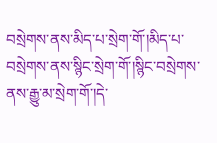བསྲེགས་ནས་མིད་པ་སྲེག་གོ་།མིད་པ་བསྲེགས་ནས་སྙིང་སྲེག་གོ་།སྙིང་བསྲེགས་ནས་རྒྱུ་མ་སྲེག་གོ་།དེ་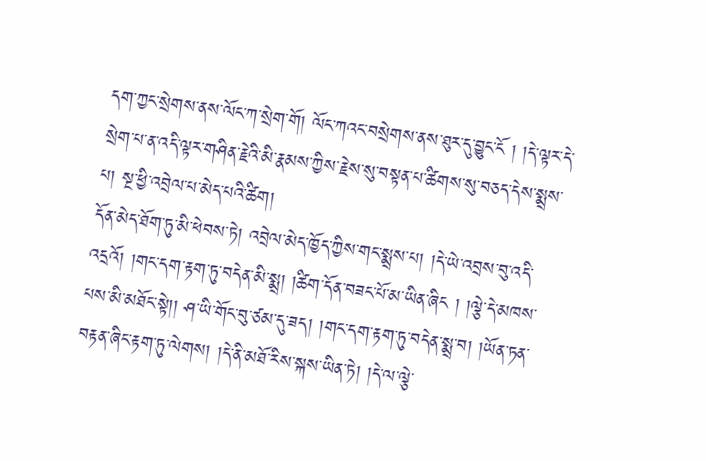དག་ཀྱང་སྲེགས་ནས་ལོང་ཀ་སྲེག་གོ། ལོང་ཀའང་བསྲེགས་ནས་ཐུར་དུ་བྱུང་ངོ ། །དེ་ལྟར་དེ་སྲེག་པ་ན་འདི་ལྟར་གཤིན་རྗེའི་མི་རྣམས་ཀྱིས་རྗེས་སུ་བསྟན་པ་ཚིགས་སུ་བཅད་དེས་སྨྲས་པ། སྔ་ཕྱི་འབྲེལ་པ་མེད་པའི་ཚིག།
དོན་མེད་ཐོག་ཏུ་མི་ཕེབས་ཏེ། འབྲེལ་མེད་ཁྱོད་ཀྱིས་གང་སྨྲས་པ། །དེ་ཡེ་འབྲས་བུ་འདི་འདྲའོ། །གང་དག་རྟག་ཏུ་བདེན་མི་སྨྲ། །ཚིག་དོན་བཟང་པོ་མ་ཡིན་ཞིང ། །ལྕེ་དེ་མཁས་པས་མི་མཐོང་སྟེ།། ཤ་ཡི་གོང་བུ་ཙམ་དུ་ཟད། །གང་དག་རྟག་ཏུ་བདེན་སྨྲ་བ། །ཡོན་ཏན་བརྟན་ཞིང་རྟག་ཏུ་ལེགས། །དེ་ནི་མཐོ་རིས་སྐས་ཡིན་ཏེ། །དེ་ལ་ལྕེ་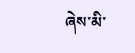ཞེས་མི་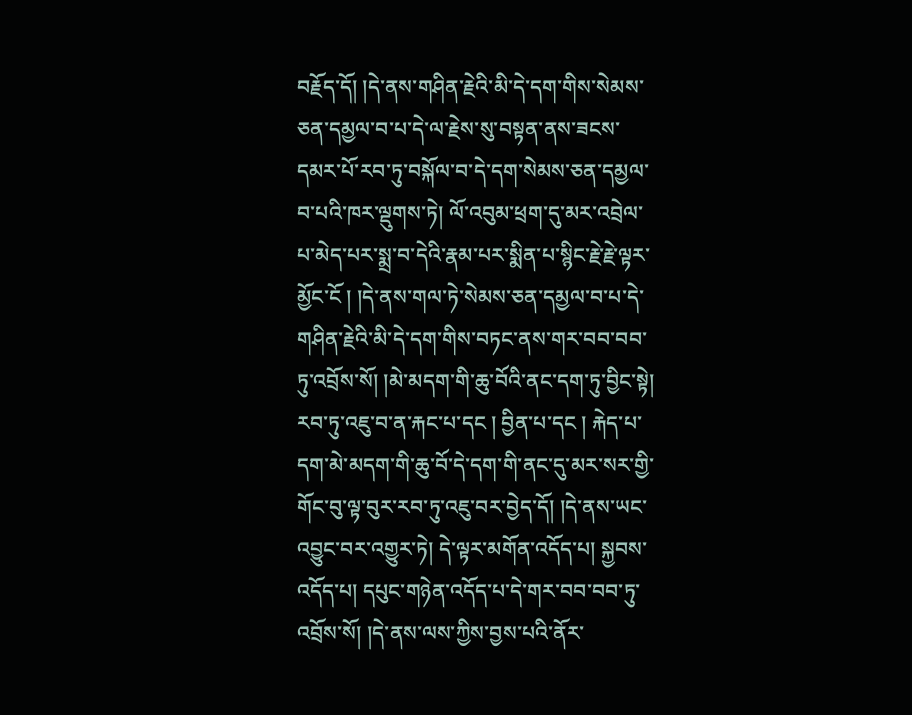བརྗོད་དོ། །དེ་ནས་གཤིན་རྗེའི་མི་དེ་དག་གིས་སེམས་ཅན་དམྱལ་བ་པ་དེ་ལ་རྗེས་སུ་བསྟན་ནས་ཟངས་དམར་པོ་རབ་ཏུ་བསྐོལ་བ་དེ་དག་སེམས་ཅན་དམྱལ་བ་པའི་ཁར་ལྡུགས་ཏེ། ལོ་འབུམ་ཕྲག་དུ་མར་འབྲེལ་པ་མེད་པར་སྨྲ་བ་དེའི་རྣམ་པར་སྨིན་པ་སྙིང་རྗེ་རྗེ་ལྟར་མྱོང་ངོ ། །དེ་ནས་གལ་ཏེ་སེམས་ཅན་དམྱལ་བ་པ་དེ་གཤིན་རྗེའི་མི་དེ་དག་གིས་བཏང་ནས་གར་བབ་བབ་ཏུ་འབྲོས་སོ། །མེ་མདག་གི་ཆུ་བོའི་ནང་དག་ཏུ་བྱིང་སྟེ། རབ་ཏུ་འཇུ་བ་ན་རྐང་པ་དང ། བྱིན་པ་དང ། རྐེད་པ་དག་མེ་མདག་གི་ཆུ་བོ་དེ་དག་གི་ནང་དུ་མར་སར་གྱི་གོང་བུ་ལྟ་བུར་རབ་ཏུ་འཇུ་བར་བྱེད་དོ། །དེ་ནས་ཡང་འབྱུང་བར་འགྱུར་ཏེ། དེ་ལྟར་མགོན་འདོད་པ། སྐྱབས་འདོད་པ། དཔུང་གཉེན་འདོད་པ་དེ་གར་བབ་བབ་ཏུ་འབྲོས་སོ། །དེ་ནས་ལས་ཀྱིས་བྱས་པའི་ནོར་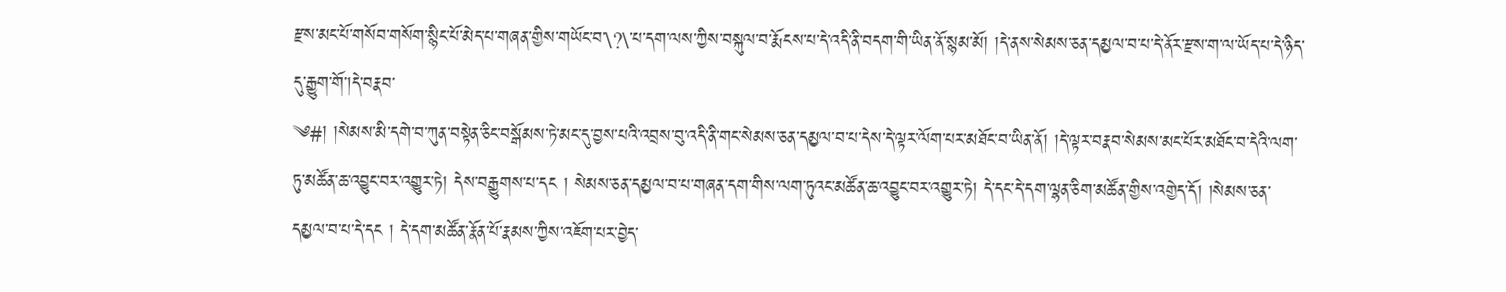རྫས་མང་པོ་གསོབ་གསོག་སྙིང་པོ་མེད་པ་གཞན་གྱིས་གཡོང་བ་\?\་པ་དག་ལས་ཀྱིས་བསྐུལ་བ་རྨོངས་པ་དེ་འདི་ནི་བདག་གི་ཡིན་ནོ་སྙམ་མོ། །དེ་ནས་སེམས་ཅན་དམྱལ་བ་པ་དེ་ནོར་རྫས་ག་ལ་ཡོད་པ་དེ་ཉིད་དུ་རྒྱུག་གོ་།དེ་བརྣབ་
༄#། །སེམས་མི་དགེ་བ་ཀུན་བསྟེན་ཅིང་བསྒོམས་ཏེ་མང་དུ་བྱས་པའི་འབྲས་བུ་འདི་ནི་གང་སེམས་ཅན་དམྱལ་བ་པ་དེས་དེ་ལྟར་ལོག་པར་མཐོང་བ་ཡིན་ནོ། །དེ་ལྟར་བརྣབ་སེམས་མང་པོར་མཐོང་བ་དེའི་ལག་ཏུ་མཚོན་ཆ་འབྱུང་བར་འགྱུར་ཏེ། དེས་བརྒྱུགས་པ་དང ། སེམས་ཅན་དམྱལ་བ་པ་གཞན་དག་གིས་ལག་ཏུའང་མཚོན་ཆ་འབྱུང་བར་འགྱུར་ཏེ། དེ་དང་དེ་དག་ལྷན་ཅིག་མཚོན་གྱིས་འགྱེད་དོ། །སེམས་ཅན་དམྱལ་བ་པ་དེ་དང ། དེ་དག་མཚོན་རྣོན་པོ་རྣམས་ཀྱིས་འཇོག་པར་བྱེད་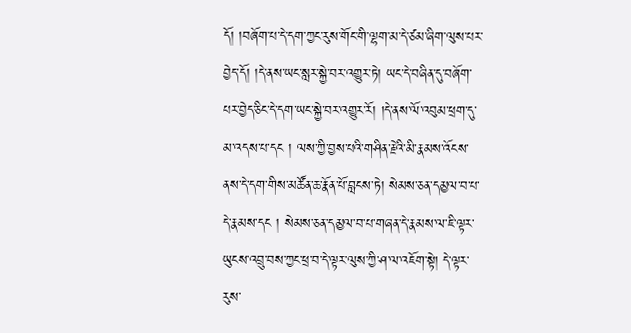དོ། །བཞོག་པ་དེ་དག་ཀྱང་རུས་གོང་གི་ལྷག་མ་དེ་ཙམ་ཞིག་ལུས་པར་བྱེད་དོ། །དེ་ནས་ཡང་སླར་སྐྱེ་བར་འགྱུར་ཏེ། ཡང་དེ་བཞིན་དུ་བཞོག་པར་བྱེད་ཅིང་དེ་དག་ཡང་སྐྱེ་བར་འགྱུར་རོ། །དེ་ནས་ལོ་འབུམ་ཕྲག་དུ་མ་འདས་པ་དང ། ལས་ཀྱི་བྱས་པའི་གཤིན་རྗེའི་མི་རྣམས་འོངས་ནས་དེ་དག་གིས་མཚོན་ཆ་རྣོན་པོ་བླངས་ཏེ། སེམས་ཅན་དམྱལ་བ་པ་དེ་རྣམས་དང ། སེམས་ཅན་དམྱལ་བ་པ་གཞན་དེ་རྣམས་ལ་ཇི་ལྟར་ཡུངས་འབྲུ་བས་ཀྱང་ཕྲ་བ་དེ་ལྟར་ལུས་ཀྱི་ཤ་ལ་འཇོག་སྟེ། དེ་ལྟར་རུས་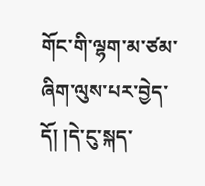གོང་གི་ལྷག་མ་ཙམ་ཞིག་ལུས་པར་བྱེད་དོ། །དེ་ངུ་སྐད་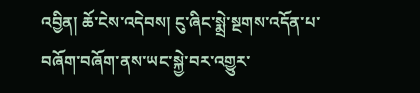འབྱིན། ཆོ་ངེས་འདེབས། ངུ་ཞིང་སྨྲེ་སྔགས་འདོན་པ་བཞོག་བཞོག་ནས་ཡང་སྐྱེ་བར་འགྱུར་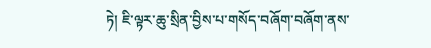ཏེ། ཇི་ལྟར་ཆུ་སྲིན་བྱིས་པ་གསོད་བཞོག་བཞོག་ནས་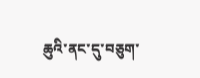ཆུའི་ནང་དུ་བཅུག་